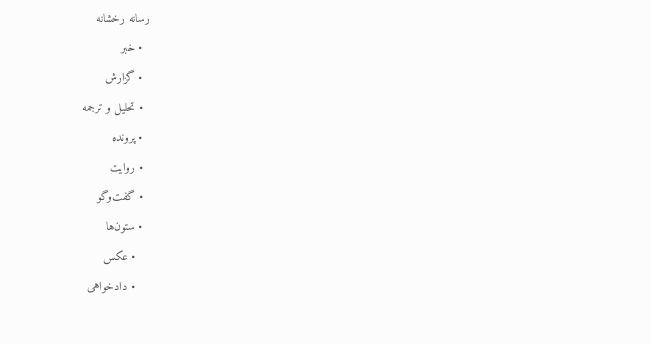رسانه رخشانه
  • خبر
  • گزارش
  • تحلیل و ترجمه
  • پرونده
  • روایت
  • گفت‌وگو
  • ستون‌ها
    • عکس
    • دادخواهی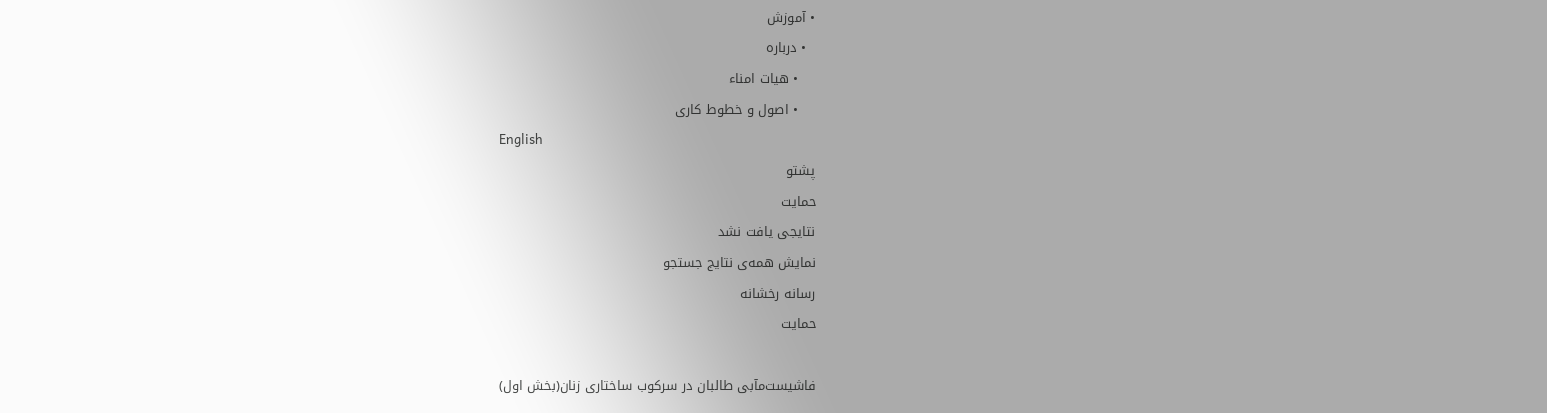• آموزش
  • درباره
    • هیات امناء
    • اصول و خطوط کاری
English
پشتو
حمایت
نتایجی یافت نشد
نمایش همه‌ی نتایج جستجو
رسانه رخشانه
حمایت

فاشیست‌مآبی طالبان در سرکوب ساختاری زنان(بخش اول)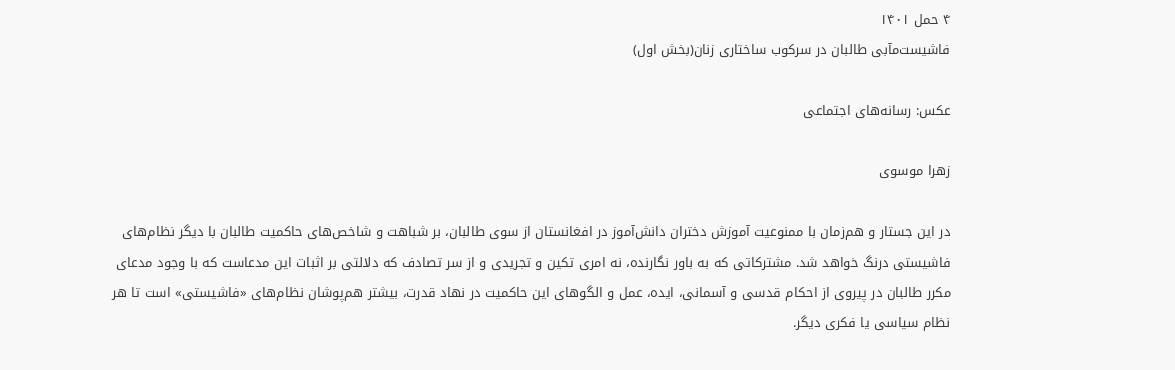۴ حمل ۱۴۰۱
فاشیست‌مآبی طالبان در سرکوب ساختاری زنان(بخش اول)

عکس: رسانه‌های اجتماعی

زهرا موسوی

در این جستار و هم‌زمان با ممنوعیت آموزش دختران دانش‌آموز در افغانستان از سوی طالبان، بر شباهت و شاخص‌های حاکمیت طالبان با دیگر ن‍ظام‌های فاشیستی درنگ خواهد شد. مشترکاتی که به باور نگارنده، نه امری تکین و تجریدی و از سر تصادف که دلالتی بر اثبات این مدعاست که با وجود مدعای مکرر طالبان در پیروی از احکام قدسی و آسمانی، ایده، عمل و الگوهای این حاکمیت در نهاد قدرت، بیشتر هم‌پوشان نظام‌های «فاشیستی» است تا هر نظام سیاسی یا فکری دیگر.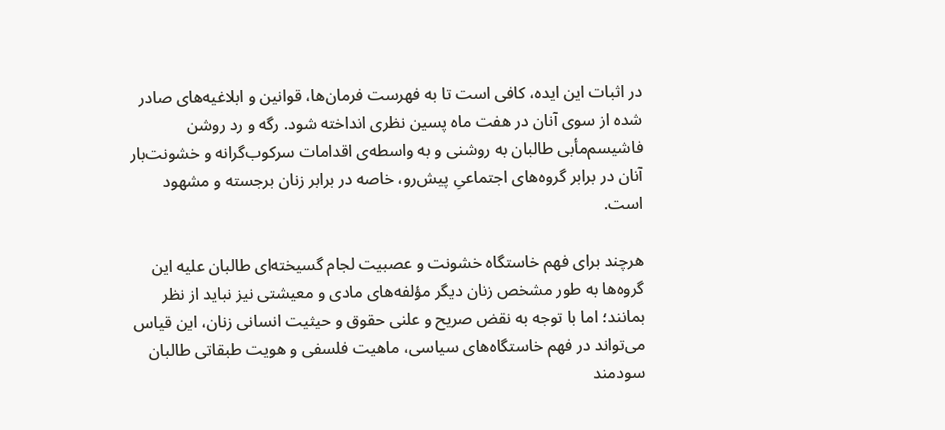در اثبات این ایده، کافی ا‌ست تا به فهرست فرمان‌ها، قوانین و ابلاغیه‌های صادر شده از سوی آنان در هفت ماه پسین نظری انداخته شود. رگه و رد روشن فاشیسم‌مأبی طالبان به روشنی و به واسطه‌ی اقدامات سرکوب‌گرانه و خشونت‌بار آنان در برابر گروه‌های اجتماعیِ پیش‌رو، خاصه در برابر زنان برجسته و مشهود است.

هرچند برای فهم خاستگاه‌ خشونت و عصبیت لجام گسیخته‌ای طالبان علیه این گروه‌ها به طور مشخص زنان دیگر مؤلفه‌های مادی و معیشتی نیز نباید از نظر بمانند؛ اما با توجه به نقض صریح و علنی حقوق و حیثیت انسانی زنان، این قیاس می‌تواند در فهم خاستگاه‌های سیاسی، ماهیت فلسفی و هویت طبقاتی طالبان سودمند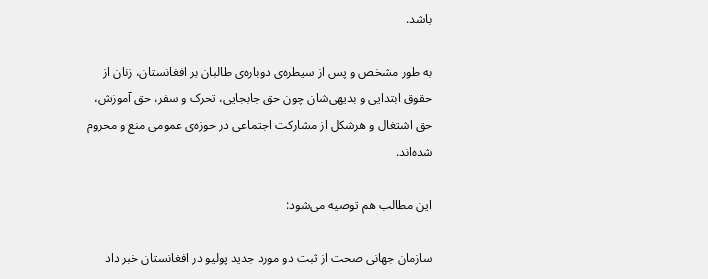باشد.

به طور مشخص و پس از سیطره‌ی دوباره‌ی طالبان بر افغانستان، زنان از حقوق ابتدایی و بدیهی‌شان چون حق جابجایی، تحرک و سفر، حق آموزش، حق اشتغال و هرشکل از مشارکت اجتماعی در حوزه‌ی عمومی منع و محروم شده‌اند.

این مطالب هم توصیه می‌شود:

سازمان جهانی صحت از ثبت دو مورد جدید پولیو در افغانستان خبر داد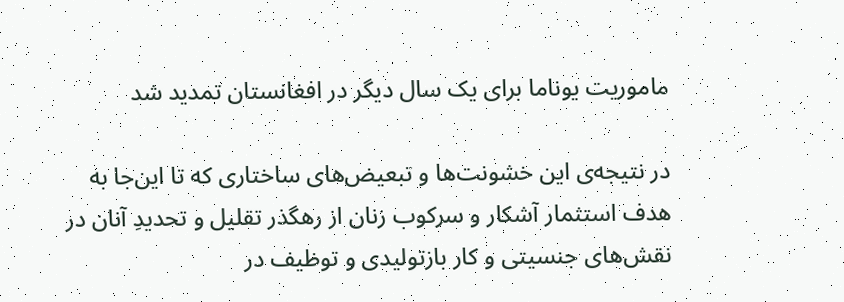ماموریت یوناما برای یک سال دیگر در افغانستان تمدید شد

در نتیجه‌ی این خشونت‌ها و تبعیض‌های ساختاری که تا این‌جا به هدف استثمار آشکار و سرکوب زنان از رهگذر تقلیل و تحدیدِ آنان در نقش‌های جنسیتی و کار بازتولیدی و توظیف در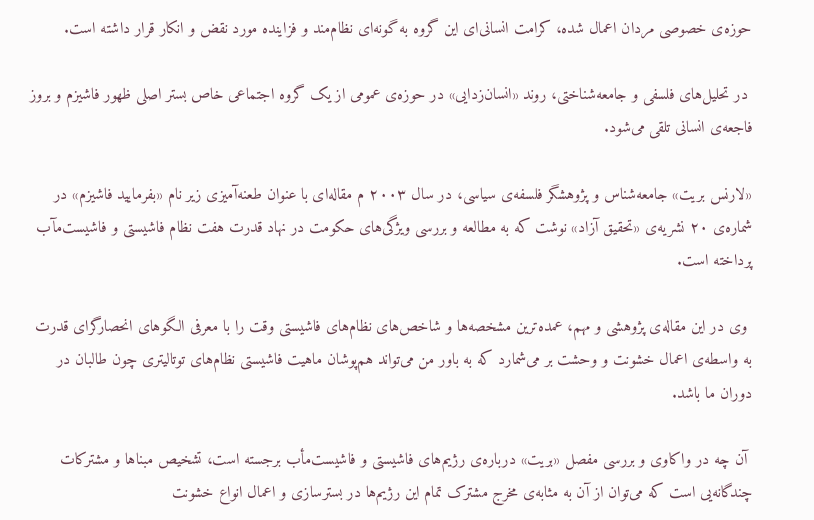حوزه‌ی خصوصی مردان اعمال شده، کرامت انسانی‌ای این گروه به گونه‌ای ن‍ظام‌مند و فزاینده مورد نقض و انکار قرار داشته است.

 در تحلیل‌های فلسفی و جامعه‌شناختی، روند «انسان‌زدایی» در حوزه‌ی عمومی از یک گروه اجتماعی خاص بستر اصلی ظهور فاشیزم و بروز فاجعه‌‌ی انسانی تلقی می‌شود.

«لارنس بریت» جامعه‌شناس و پژوهشگر فلسفه‌ی سیاسی، در سال ۲۰۰۳ م مقاله‌ای با عنوان طعنه‌آمیزی زیر نام «بفرمایید فاشیزم» در شماره‌ی ۲۰ نشریه‌ی «تحقیق آزاد» نوشت که به مطالعه و بررسی ویژگی‌های حکومت در نهاد قدرت هفت نظام فاشیستی و فاشیست‌مآب پرداخته است.

 وی در این مقاله‌ی پژوهشی و مهم، عمده‌ترین مشخصه‌ها و شاخص‌های ن‍ظام‌های فاشیستی وقت را با معرفی الگوهای انحصارگرای قدرت به واسطه‌ی اعمال خشونت و وحشت بر می‌شمارد که به باور من می‌تواند هم‌پوشان ماهیت فاشیستی نظام‌های توتالیتری چون طالبان در دوران ما باشد.

 آن چه در واکاوی و بررسی مفصل «بریت» درباره‌ی رژیم‌های فاشیستی و فاشیست‌مأب برجسته است، تشخیص مبناها و مشترکات چندگانه‌یی است که می‌توان از آن به مثابه‌‌ی مخرج مشترک تمام این رژیم‌ها در بسترسازی و اعمال انواع خشونت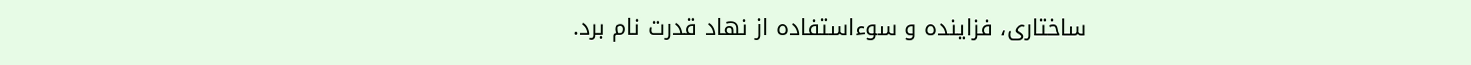ساختاری، فزاینده و سوءاستفاده از نهاد قدرت نام برد.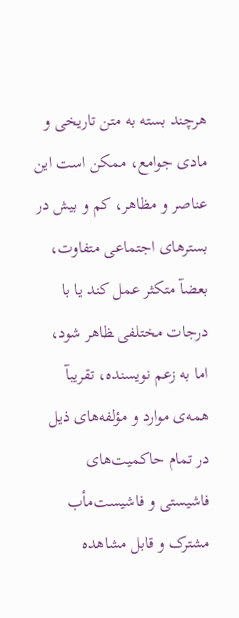هرچند بسته به متن تاریخی و مادی جوامع، ممکن است این عناصر و مظاهر، کم و بیش در بسترهای اجتماعی متفاوت، بعضآ متکثر عمل کند یا با درجات مختلفی ‍‍ظاهر شود، اما به زعم نویسنده‌، تقریبآ همه‌ی موارد و مؤلفه‌های ذیل در تمام حاکمیت‌های فاشیستی و فاشیست‌مأب مشترک و قابل مشاهده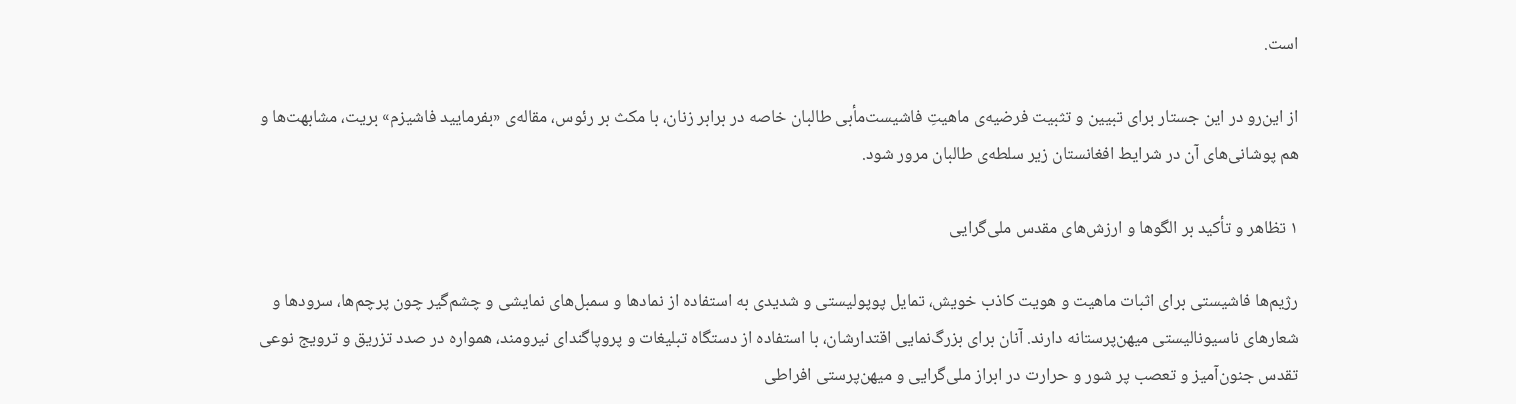است.

از این‌رو در این جستار برای تبیین و تثبیت فرضیه‌ی ماهیتِ فاشیست‌مأبی طالبان خاصه در برابر زنان، با مکث بر رئوس، مقاله‌ی «بفرمایید فاشیزم» بریت، مشابهت‌ها و هم پوشانی‌های آن در شرایط افغانستان زیر سلطه‌ی طالبان مرور شود.

۱ تظاهر و تأکید بر الگوها و ارزش‌های مقدس ملی‌گرایی

رژیم‌ها فاشیستی برای اثبات ماهیت و هویت کاذب خویش، تمایل پوپولیستی و شدیدی به استفاده از نمادها و سمبل‌های نمایشی و چشم‌گیر چون پرچم‌ها، سرودها و شعارهای ناسیونالیستی میهن‌پرستانه دارند. آنان برای بزرگ‌نمایی اقتدارشان، با استفاده از دستگاه تبلیغات و پروپاگندای نیرومند، همواره در صدد تزریق و ترویج نوعی تقدس جنون‌آمیز و تعصب پر شور و حرارت در ابراز ملی‌گرایی و میهن‌پرستی افراطی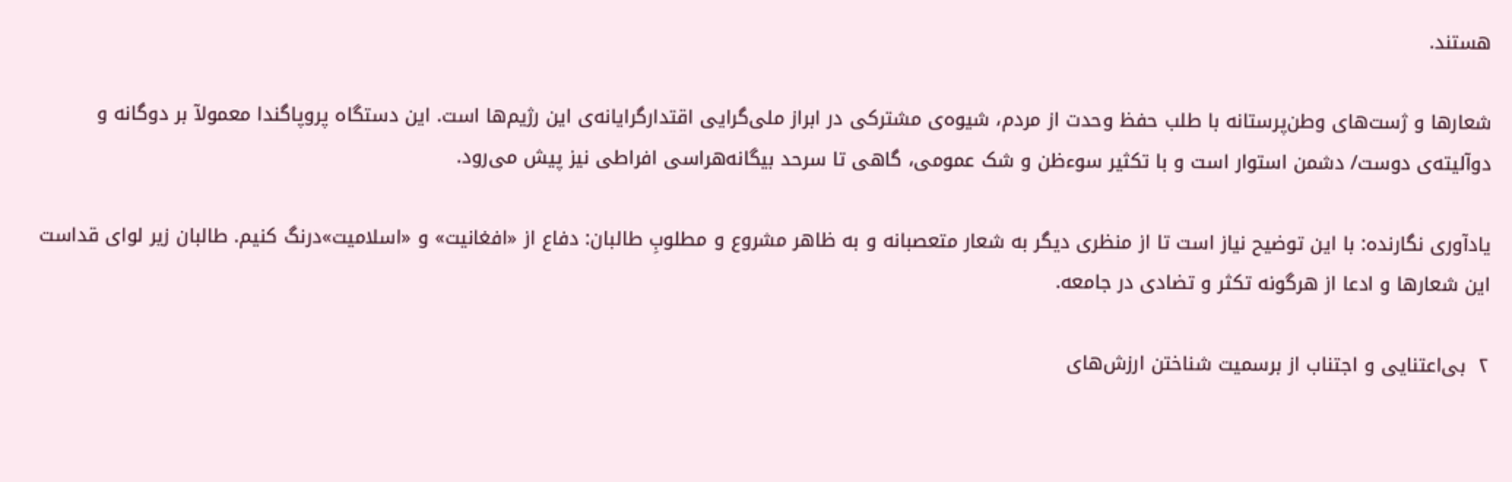هستند.

شعارها و ژست‌های وطن‌پرستانه با طلب حفظ وحدت از مردم، شیوه‌ی مشترکی در ابراز ملی‌گرایی اقتدارگرایانه‌ی این رژیم‌ها است. این دستگاه پروپاگندا معمولآ بر دوگانه و دوآلیته‌ی دوست/ دشمن استوار است و با تکثیر سوءظن و شک عمومی، گاهی تا سرحد بیگانه‌هراسی افراطی نیز پیش می‌رود.

یادآوری نگارنده: با این توضیح نیاز است تا از منظری دیگر به شعار متعصبانه و به ظاهر مشروع و مطلوبِ طالبان: دفاع از «افغانیت» و «اسلامیت»درنگ کنیم. طالبان زیر لوای قداست این شعارها و ادعا از هرگونه تکثر و تضادی در جامعه.

۲  بی‌اعتنایی و اجتناب از برسمیت ‌شناختن ارزش‌های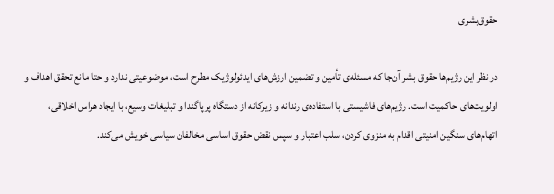حقوق‌بشری

در نظر این رژیم‌ها حقوق بشر آن‌جا که مسئله‌ی تأمین و تضمین ارزش‌های ایدئولوژیک مطرح است، موضوعیتی ندارد و حتا مانع تحقق اهداف‌ و اولویت‌های حاکمیت است. رژیم‌های فاشیستی با استفاده‌ی رندانه و زیرکانه از دستگاه پرپاگندا و تبلیغات وسیع، با ایجاد هراس اخلاقی، اتهام‌های سنگین امنیتی اقدام به منزوی کردن، سلب اعتبار و سپس نقض حقوق اساسی مخالفان سیاسی خویش می‌کند.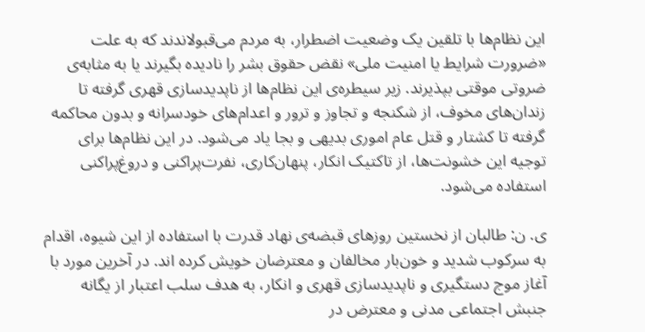این نظام‌ها با تلقین یک وضعیت اضطرار، به مردم می‌قبولاندند که به علت «ضرورت شرایط یا امنیت ملی» نقض حقوق بشر را نادیده بگیرند یا به مثابه‌ی ضروتی موقتی بپذیرند. زیر سیطره‌ی این ن‍ظام‌ها از ناپدیدسازی قهری گرفته تا زندان‌های مخوف، از شکنجه و تجاوز و ترور و اعدام‌های خودسرانه و بدون محاکمه گرفته تا کشتار و قتل عام اموری بدیهی و بجا یاد می‌شود. در این نظام‌ها برای توجیه این خشونت‌ها، از تاکتیک انکار، پنهان‌کاری، نفرت‌پراکنی و دروغ‌پراکنی استفاده می‌شود.

ی. ن: طالبان از نخستین روزهای قبضه‌ی نهاد قدرت با استفاده از این شیوه، اقدام به سرکوب شدید و خون‌بار مخالفان و معترضان خویش کرده اند. در آخرین مورد با آغاز موج دستگیری و ناپدیدسازی قهری و انکار، به هدف سلب اعتبار از یگانه‌ جنبش اجتماعی مدنی و معترض در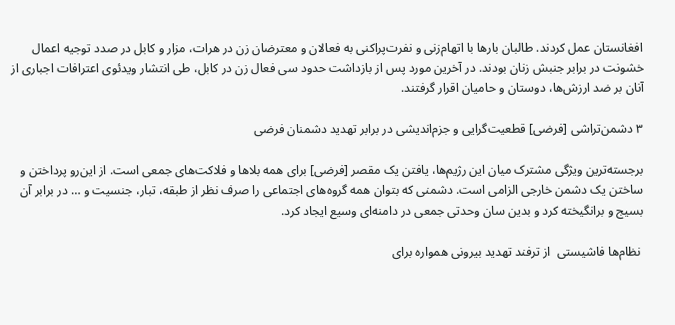افغانستان عمل کردند. طالبان بارها با اتهام‌زنی و نفرت‌پراکنی به فعالان و معترضان زن در هرات، مزار و کابل در صدد توجیه اعمال خشونت‌ در برابر جنبش زنان بودند. در آخرین مورد پس از بازداشت حدود سی فعال زن در کابل، طی انتشار ویدئوی اعترافات اجباری از آنان بر ضد ارزش‌ها، دوستان و حامیان اقرار گرفتند.

۳ دشمن‌تراشی [فرضی] قطعیت‌گرایی و جزم‌اندیشی در برابر تهدید دشمنان فرضی

برجسته‌ترین ویژگی مشترک میان این رژیم‌ها، یافتن یک مقصر [فرضی] برای همه بلاها و فلاکت‌های جمعی‌ است. از این‌رو پرداختن و ساختن یک دشمن خارجی الزامی ا‌ست. دشمنی که بتوان همه گروه‌های اجتماعی را صرف نظر از طبقه، تبار، جنسیت و … در برابر آن بسیج و برانگیخته کرد و بدین سان وحدتی جمعی در دامنه‌ای وسیع ایجاد کرد.

 نظام‌ها فاشیستی  از ترفند تهدید بیرونی همواره برای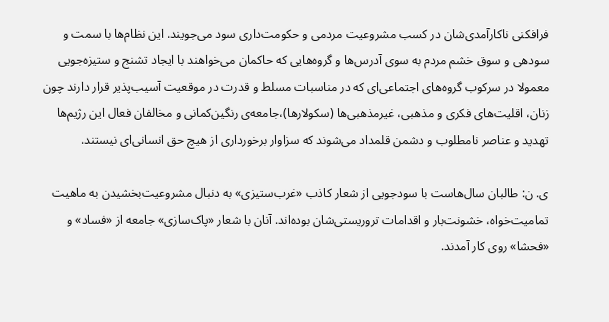فرافکنی ناکارآمدی‌شان در کسب مشروعیت مردمی و حکومت‌داری سود می‌جویند. این نظام‌ها با سمت و سودهی و سوق خشم مردم به سوی آدرس‌ها و گروه‌هایی که حاکمان می‌خواهند با ایجاد تشنج و ستیزه‌جویی معمولا در سرکوب گروه‌های اجتماعی‌ای که در مناسبات مسلط و قدرت در موقعیت آسیب‌پذیر قرار دارند چون زنان، اقلیت‌های فکری و مذهبی، غیرمذهبی‌ها (سکولارها)،جامعه‌ی رنگین‌کمانی و مخالفان فعال این رژیم‌ها تهدید و عناصر نامطلوب و دشمن قلمداد می‌شوند که سزاوار برخورداری از هیچ حق انسانی‌ای نیستند.

ی. ن: طالبان سال‌هاست با سودجویی از شعار کاذب «غرب‌ستیزی» به دنبال مشروعیت‌بخشیدن به ماهیت تمامیت‌خواه، خشونت‌بار و اقدامات تروریستی‌شان بوده‌اند. آنان با شعار «پاک‌سازی» جامعه از «فساد» و «فحشا» روی کار آمدند.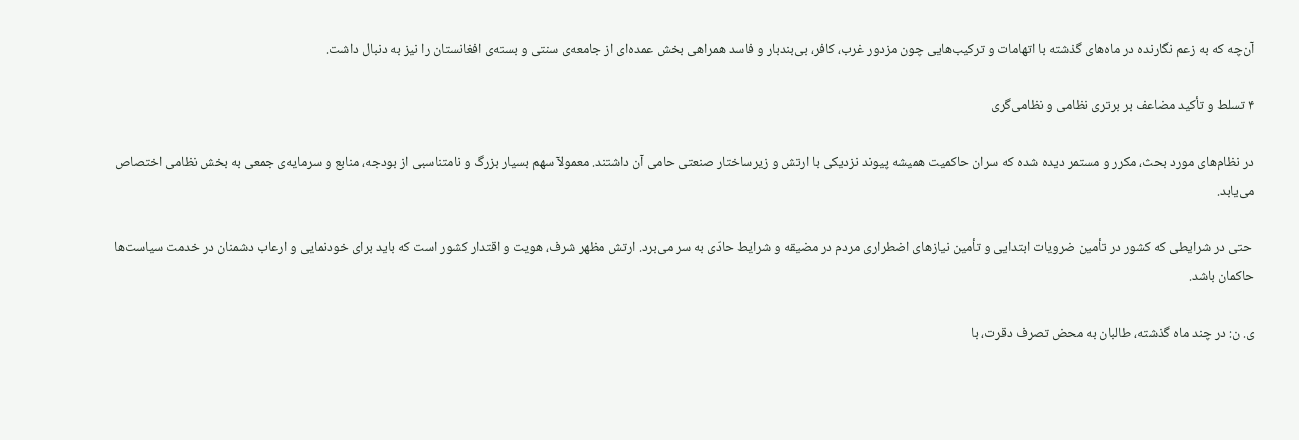آن‌چه که به زعم نگارنده در ماه‌های گذشته با اتهامات و ترکیب‌هایی چون مزدور غرب، کافر، بی‌بندبار و فاسد همراهی بخش عمده‌ای از جامعه‌ی سنتی و بسته‌ی افغانستان را نیز به دنبال داشت.

۴ تسلط و تأکید مضاعف بر برتری نظامی و نظامی‌گری

در نظام‌های مورد بحث، مکرر و مستمر دیده شده که سران حاکمیت همیشه پیوند نزدیکی با ارتش و زیرساختار صنعتی حامی آن داشتند. معمولآ سهم بسیار بزرگ و نامتناسبی از بودجه، منابع و سرمایه‌ی جمعی به بخش نظامی اختصاص می‌یابد.

 حتی در شرایطی که کشور در تأمین ضرویات ابتدایی و تأمین نیازهای اضطراری مردم در مضیقه و شرایط حادّی به سر می‌برد. ارتش مظهر شرف، هویت و اقتدار کشور است که باید برای خودنمایی و ارعاب دشمنان در خدمت سیاست‌ها حاکمان باشد.

ی. ن: در چند ماه گذشته، طالبان به محض تصرف دقرت، با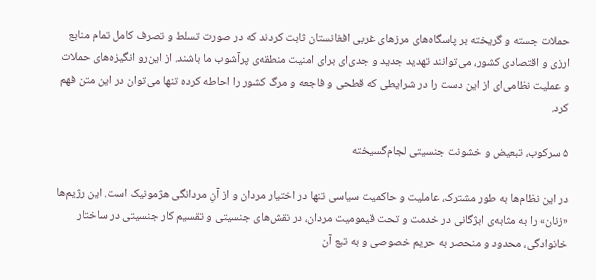حملات جسته و گریخته‌ بر پاسگاه‌های مرزهای غربی افغانستان ثابت کردند که در صورت تسلط و تصرف کامل تمام منابع ارزی و اقتصادی کشور، می‌توانند تهدید جدید و جدی‌ای برای امنیت منطقه‌ی پرآشوب ما باشند. از این‌رو انگیزه‌های حملات و عملیت نظامی‌ای از این دست را در شرایطی که قطحی و فاجعه و مرگ کشور را احاطه کرده تنها می‌توان در این متن فهم کرد.

۵ سرکوب، تبعیض و خشونت جنسیتی لجام‌گسیخته

در این نظام‌ها به طور مشترک، عاملیت و حاکمیت سیاسی تنها در اختیار مردان و از آنِ مردانگی هژمونیک است. این رژیم‌ها «زنان» را به مثابه‌ی ابژگانی در خدمت و تحت قیمومیت مردان، در نقش‌های جنسیتی و تقسیم کار جنسیتی در ساختار خانوادگی، محدود و منحصر به حریم خصوصی و به تبع آن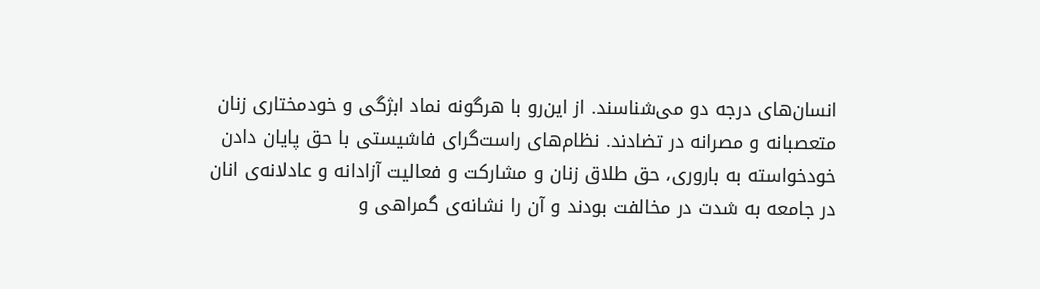انسان‌های درجه دو می‌شناسند. از این‌رو با هرگونه نماد ابژگی و خودمختاری زنان متعصبانه و مصرانه در تضادند. نظام‌های راست‌گرای فاشیستی با حق پایان دادن خودخواسته به باروری، حق طلاق زنان و مشارکت و فعالیت آزادانه‌ و عادلانه‌ی انان در جامعه به شدت در مخالفت بودند و آن را نشانه‌ی گمراهی و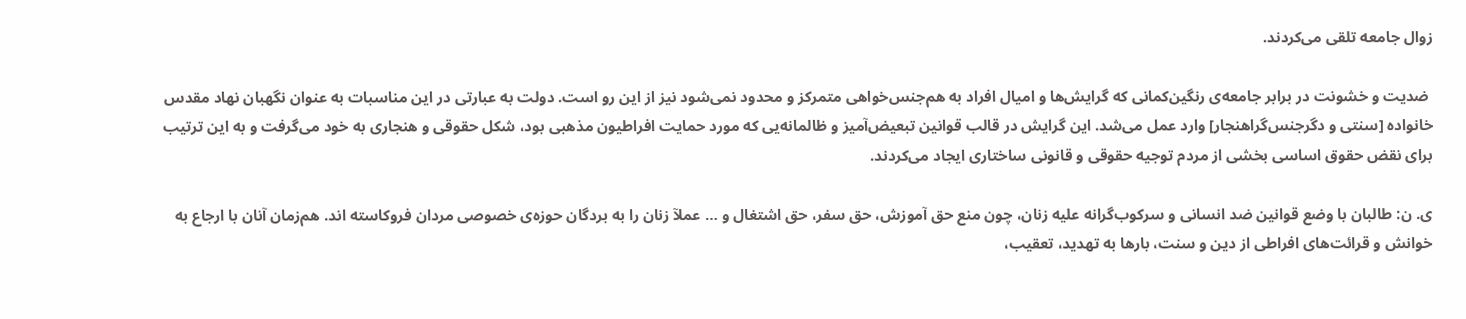زوال جامعه تلقی می‌کردند.

 ضدیت و خشونت در برابر جامعه‌ی رنگین‌کمانی که گرایش‌ها و امیال افراد به هم‌جنس‌خواهی متمرکز و محدود نمی‌شود نیز از این رو است. دولت به عبارتی در این مناسبات به عنوان نگهبان نهاد مقدس خانواده [سنتی و دگرجنس‌گراهنجار] وارد عمل می‌شد. این گرایش در قالب قوانین تبعیض‌‌آمیز و ظالمانه‌یی که مورد حمایت افراطیون مذهبی بود، شکل حقوقی و هنجاری به خود می‌گرفت و به این ترتیب برای نقض حقوق اساسی بخشی از مردم توجیه حقوقی و قانونی ساختاری ایجاد می‌کردند.

ی. ن: طالبان با وضع قوانین ضد انسانی و سرکوب‌گرانه علیه زنان، چون منع حق آموزش، حق سفر، حق اشتغال و … عملآ زنان را به بردگان حوزه‌ی خصوصی مردان فروکاسته اند. هم‌زمان آنان با ارجاع به خوانش و قرائت‌های افراطی از دین و سنت، بارها به تهدید، تعقیب،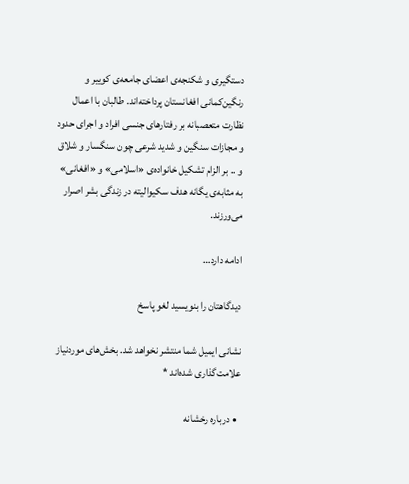دستگیری و شکنجه‌ی اعضای جامعه‌ی کوییر و رنگین‌کمانی افغانستان پرداخته‌اند. طالبان با اعمال نظارت متعصبانه بر رفتارهای جنسی افراد و اجرای حدود و مجازات سنگین و شدید شرعی چون سنگسار و شلاق و .. بر الزام تشکیل خانواده‌ی «اسلامی» و «افغانی» به مثابه‌ی یگانه هدف سکیوالیته‌ در زندگی بشر اصرار می‌ورزند.

ادامه دارد…

دیدگاهتان را بنویسید لغو پاسخ

نشانی ایمیل شما منتشر نخواهد شد. بخش‌های موردنیاز علامت‌گذاری شده‌اند *

  • درباره رخشانه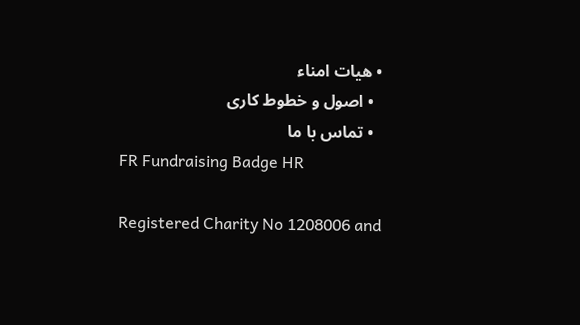• هیات امناء
  • اصول و خطوط کاری
  • تماس با ما
FR Fundraising Badge HR

Registered Charity No 1208006 and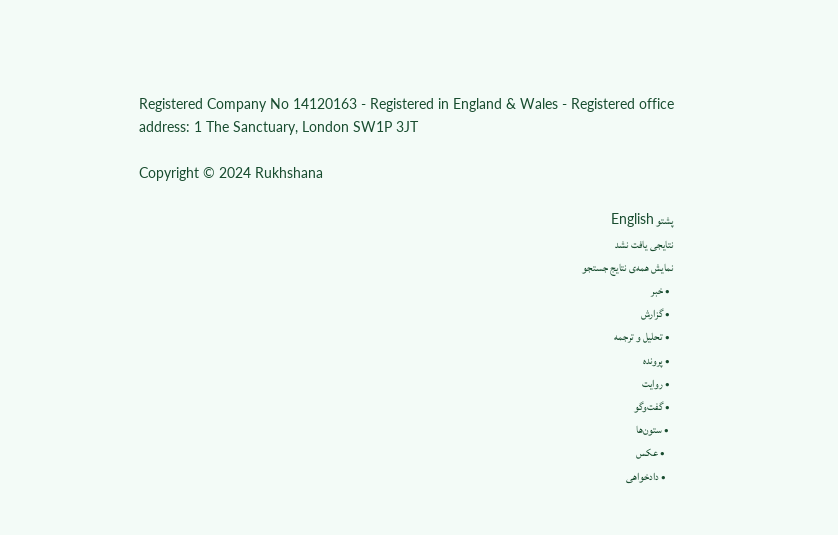Registered Company No 14120163 - Registered in England & Wales - Registered office address: 1 The Sanctuary, London SW1P 3JT

Copyright © 2024 Rukhshana

پشتو English
نتایجی یافت نشد
نمایش همه‌ی نتایج جستجو
  • خبر
  • گزارش
  • تحلیل و ترجمه
  • پرونده
  • روایت
  • گفت‌وگو
  • ستون‌ها
    • عکس
    • دادخواهی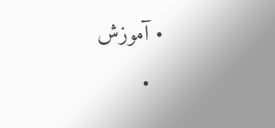• آموزش
  •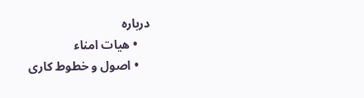درباره
    • هیات امناء
    • اصول و خطوط کاری